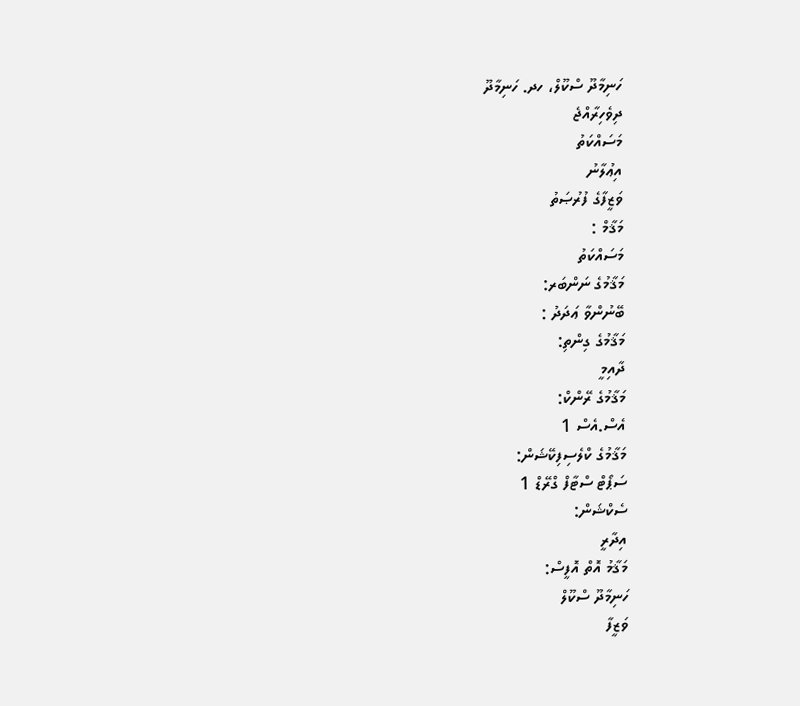ހަނިމާދޫ ސްކޫލް، ހދ. ހަނިމާދޫ
ދިވެހިރާއްޖެ
މަސައްކަތު
އިޢުލާނު
ވަޒީފާގެ ފުރުޞަތު
މަޤާމް :
މަސައްކަތު
މަޤާމުގެ ނަންބަރ:
ބޭނުންވާ ޢަދަދު :
މަޤާމުގެ ގިންތި:
ދާއިމީ
މަޤާމުގެ ރޭންކް:
އެސް.އެސް 1
މަޤާމުގެ ކްލެސިފިކޭޝަން:
ސަޕޯޓް ސްޓާފް ގްރޭޑް 1
ސެކްޝަން:
އިދާރީ
މަޤާމު އޮތް އޮފީސް:
ހަނިމާދޫ ސްކޫލް
ވަޒީފާ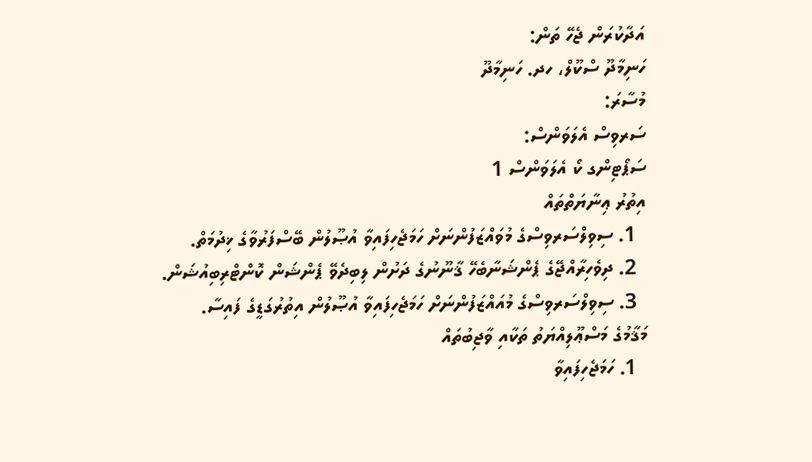އަދާކުރަން ޖެހޭ ތަން:
ހަނިމާދޫ ސްކޫލް، ހދ. ހަނިމާދޫ
މުސާރަ:
ސަރވިސް އެލަވަންސް:
ސަޕޯޓިންގ ކޯ އެލަވަންސް 1
އިތުރު ޢިނާޔަތްތައް
  1. ސިވިލްސަރވިސްގެ މުވައްޒަފުންނަށް ހަމަޖެހިފައިވާ އުޞޫލުން ބޭސްފަރުވާގެ ޚިދުމަތް.
  2. ދިވެހިރާއްޖޭގެ ޕެންޝަނާބެހޭ ޤާނޫނުގެ ދަށުން ލިބިދެވޭ ޕެންޝަން ކޮންޓްރިބިއުޝަން.
  3. ސިވިލްސަރވިސްގެ މުއައްޒަފުންނަށް ހަމަޖެހިފައިވާ އުޞޫލުން އިތުރުގަޑީގެ ފައިސާ.
މަޤާމުގެ މަސްޢޫލިއްޔަތު ތަކާއި ވާޖިބުތައް
  1. ހަމަޖެހިފައިވާ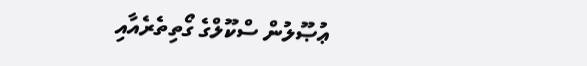ޢުޞޫލުން ސްކޫލްގެ ގޯތިތެރެއާއި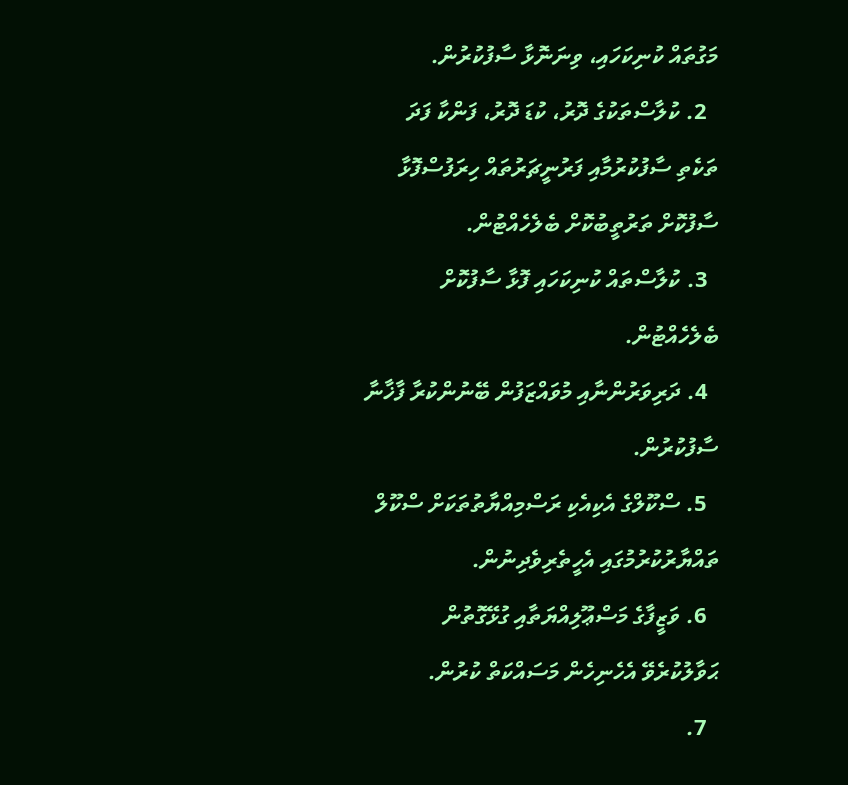މަގުތައް ކުނިކަހައި، ވިނަނޮޅާ ސާފުކުރުން.
  2. ކުލާސްތަކުގެ ދޮރު، ކުޑަ ދޮރު، ފަންކާ ފަދަ ތަކެތި ސާފުކުރުމާއި ފަރުނީޗަރުތައް ހިރަފުސްފޮޅާ ސާފުކޮށް ތަރުތީބުކޮށް ބެލެހެއްޓުން.
  3. ކުލާސްތައް ކުނިކަހައި ފޮޅާ ސާފުކޮށް ބެލެހެއްޓުން.
  4. ދަރިވަރުންނާއި މުވައްޒަފުން ބޭނުންކުރާ ފާޚާނާ ސާފުކުރުން.
  5. ސްކޫލްގެ އެކިއެކި ރަސްމިއްޔާތުތަކަށް ސްކޫލް ތައްޔާރުކުރުމުގައި އެހީތެރިވެދިނުން.
  6. ވަޒީފާގެ މަސްޢޫލިއްޔަތާއި ގުޅޭގޮތުން ޙަވާލުކުރެވޭ އެހެނިހެން މަސައްކަތް ކުރުން.
  7.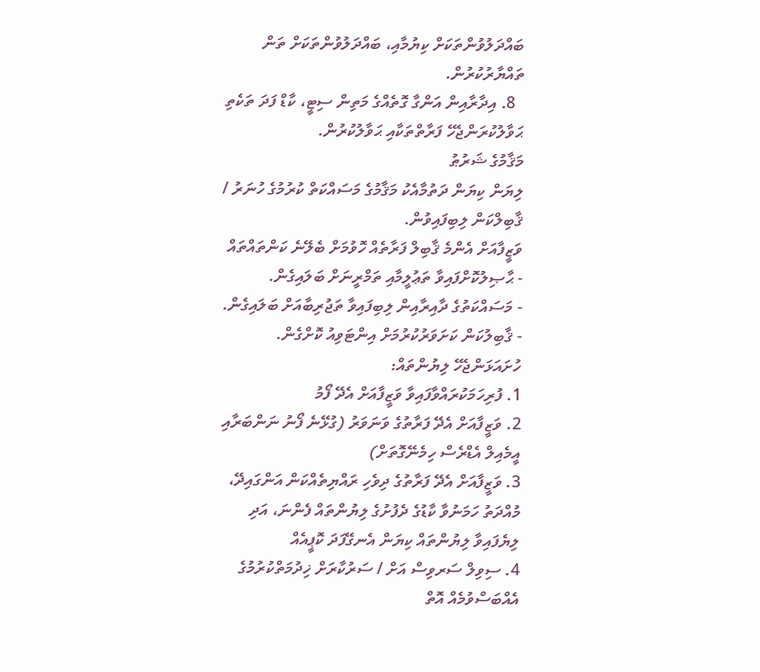ބައްދަލުވުންތަކަށް ކިޔުމާއި، ބައްދަލުވުންތަކަށް ތަން ތައްޔާރުކުރުން.
  8. އިދާރާއިން އަންގާ ގޮތެއްގެ މަތިން ސިޓީ، ކާޑް ފަދަ ތަކެތި ޙަވާލުކުރަންޖެހޭ ފަރާތްތަކާއި ޙަވާލުކުރުން.
މަޤާމުގެ ޝަރުޠު
ލިޔަން ކިޔަން ދަތުމާއެކު މަޤާމުގެ މަސައްކަތް ކުރުމުގެ ހުނަރު / ޤާބިލްކަން ލިބިފައިވުން.
ވަޒީފާއަށް އެންމެ ޤާބިލް ފަރާތެއް ހޮވުމަށް ބެލޭނެ ކަންތައްތައް
- ޙާޞިލުކޮށްފައިވާ ތަޢުލީމާއި ތަމްރީނަށް ބަލައިގެން.
- މަސައްކަތުގެ ދާއިރާއިން ލިބިފައިވާ ތަޖުރިބާއަށް ބަލައިގެން.
- ޤާބިލުކަން ކަށަވަރުކުރުމަށް އިންޓަވިއު ކޮށްގެން.
ހުށައަޅަންޖެހޭ ލިޔުންތައް:
1. ފުރިހަމަކުރައްވާފައިވާ ވަޒީފާއަށް އެދޭ ފޯމު
2. ވަޒީފާއަށް އެދޭ ފަރާތުގެ ވަނަވަރު (ގުޅޭނެ ފޯނު ނަންބަރާއި އީމެއިލް އެޑްރެސް ހިމެނޭގޮތަށް)
3. ވަޒީފާއަށް އެދޭ ފަރާތުގެ ދިވެހި ރައްޔިތެއްކަން އަންގައިދޭ، މުއްދަތު ހަމަނުވާ ކާޑުގެ ދެފުށުގެ ލިޔުންތައް ފެންނަ، އަދި ލިޔެފައިވާ ލިޔުންތައް ކިޔަން އެނގޭފަދަ ކޮޕީއެއް
4. ސިވިލް ސަރވިސް އަށް / ސަރުކާރަށް ޚިދުމަތްކުރުމުގެ އެއްބަސްވުމެއް އޮތް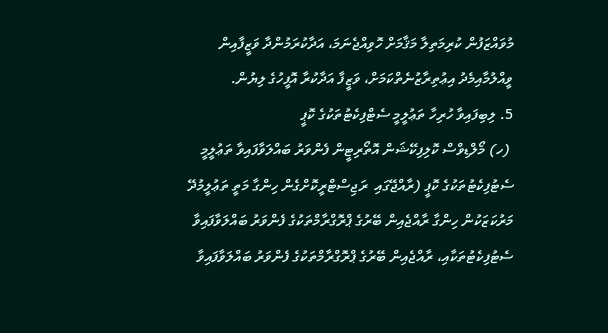މުވައްޒަފުން ކުރިމަތިލާ މަޤާމަށް ހޮވިއްޖެނަމަ، އަދާކުރަމުންދާ ވަޒީފާއިން ވީއްލުމާއިމެދު އިޢުތިރާޒުނެތްކަމަށް، ވަޒީފާ އަދާކުރާ އޮފީހުގެ ލިޔުން.
5. ލިބިފައިވާ ހުރިހާ ތަޢުލީމީ ސެޓްފިކެޓުތަކުގެ ކޮޕީ
 (ހ) މޯލްޑިވްސް ކޮލިފިކޭޝަން އޮތޯރިޓީން ފެންވަރު ބައްލަވާފައިވާ ތަޢުލީމީ ސެޓުފިކެޓުތަކުގެ ކޮޕީ (ރާއްޖޭގައި  ރަޖިސްޓްރީކޮށްގެން ހިންގާ މަތީ ތަޢުލީމުދޭ މަރުކަޒަކުން ހިންގާ ރާއްޖެއިން ބޭރުގެ ޕްރޮގްރާމްތަކުގެ ފެންވަރު ބައްލަވާފައިވާ ސެޓުފިކެޓުތަކާއި، ރާއްޖެއިން ބޭރުގެ ޕްރޮގްރާމްތަކުގެ ފެންވަރު ބައްލަވާފައިވާ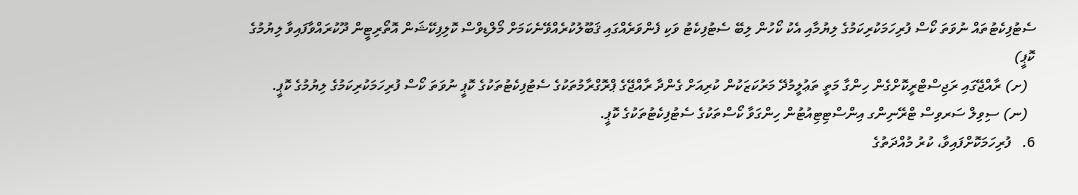ސެޓުފިކެޓުތައް ނުވަތަ ކޯސް ފުރިހަމަކުރިކަމުގެ ލިޔުމާއި އެކު ކޯހުން ލިބޭ ސެޓުފިކެޓު ވަކި ފެންވަރެއްގައި ޤަބޫލުކުރެއްވޭނެކަމަށް މޯލްޑިވްސް ކޮލިފިކޭޝަން އޮތޯރިޓީން ދޫކުރައްވާފައިވާ ލިޔުމުގެ ކޮޕީ)
  (ށ) ރާއްޖޭގައި ރަޖިސްޓްރީކޮށްގެން ހިންގާ މަތީ ތަޢުލީމުދޭ މަރުކަޒަކުން ކުރިއަށް ގެންދާ ރާއްޖޭގެ ޕްރޮގްރާމުތަކުގެ ސެޓުފިކެޓުތަކުގެ ކޮޕީ ނުވަތަ ކޯސް ފުރިހަމަކުރިކަމުގެ ލިޔުމުގެ ކޮޕީ.
  (ނ) ސިވިލް ސަރވިސް ޓްރޭނިންގ އިންސްޓިޓިއުޓުން ހިންގަވާ ކޯސްތަކުގެ ސެޓުފިކެޓުތަކުގެ ކޮޕީ.
6.   ފުރިހަމަކޮށްފައިވާ، ކުރު މުއްދަތުގެ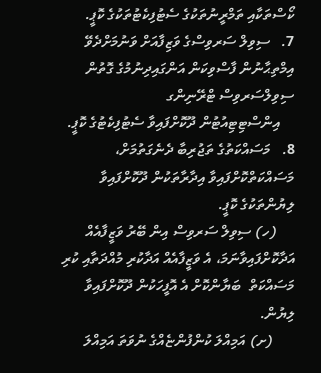ކޯސްތަކާއި ތަމްރީނުތަކުގެ ސެޓުފިކެޓުތަކުގެ ކޮޕީ.
7.   ސިވިލް ސަރވިސްގެ ވަޒިފާއަށް ވަނުމަށްދެވޭ އިމްތިޙާނުން ފާސްވިކަން އަންގައިދިނުމުގެ ގޮތުން ސިވިލްސަރވިސް ޓްރޭނިންގ
    އިންސްޓިޓިއުޓުން ދޫކޮށްފައިވާ ސެޓުފިކެޓުގެ ކޮޕީ.
8.   މަސައްކަތުގެ ތަޖުރިބާ ދެނެގަތުމަށް، މަސައްކަތްކޮށްފައިވާ އިދާރާތަކުން ދޫކޮށްފައިވާ ލިޔުންތަކުގެ ކޮޕީ.
     (ހ) ސިވިލް ސަރވިސް އިން ބޭރު ވަޒީފާއެއް އަދާކޮށްފައިވާނަމަ، އެ ވަޒީފާއެއް އަދާކުރި މުއްދަތާއި ކުރި މަސައްކަތް  ބަޔާންކޮށް އެ އޮފީހަކުން ދޫކޮށްފައިވާ ލިޔުން.
      (ށ) އަމިއްލަ ކުންފުންޏެއްގެ ނުވަތަ އަމިއްލަ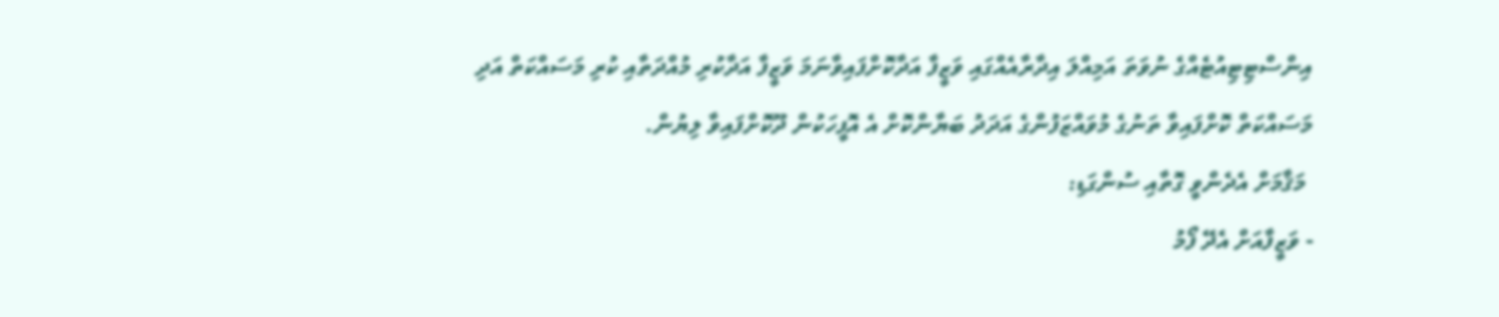އިންސްޓިޓިއުޓެއްގެ ނުވަތަ އަމިއްލަ އިދާރާއެއްގައި ވަޒީފާ އަދާކޮށްފައިވާނަމަ ވަޒީފާ އަދާކުރި މުއްދަތާއި ކުރި މަސައްކަތް އަދި މަސައްކަތް ކޮށްފައިވާ ތަނުގެ މުވައްޒަފުންގެ އަދަދު ބަޔާންކޮށް އެ އޮފީހަކުން ދޫކޮށްފައިވާ ލިޔުން.
 މަޤާމަށް އެދެންވީ ގޮތާއި ސުންގަޑި:
- ވަޒީފާއަށް އެދޭ ފޯމު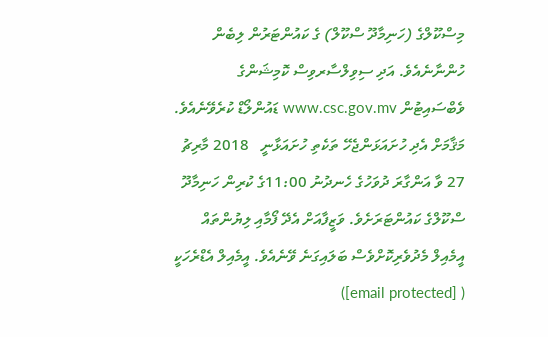މިސްކޫލްގެ (ހަނިމާދޫ ސްކޫލް) ގެ ކައުންޓަރުން ލިބެން ހުންނާނެއެވެ. އަދި ސިވިލްސާރވިސް ކޮމިޝަންގެ ވެބްސައިޓުން www.csc.gov.mv ޑައުންލޯޑް ކުރެވޭނެއެވެ. މަޤާމަށް އެދި ހުށައަޅަންޖެހޭ ތަކެތި ހުށައަޅާނީ   2018 މާރިޗު 27 ވާ އަންގާރަ ދުވަހުގެ ހެނދުނު 11:00ގެ ކުރިން ހަނިމާދޫ ސްކޫލްގެ ކައުންޓަރަށެވެ. ވަޒީފާއަށް އެދޭ ފޯމާއި ލިޔުންތައް އީމެއިލް މެދުވެރިކޮށްވެސް ބަލައިގަނެ ވޭނެއެވެ. އީމެއިލް އެޑްރެހަކީ  ( [email protected])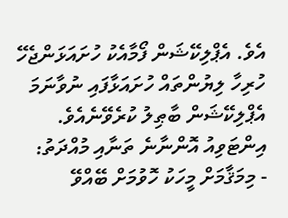އެވެ. އެޕްލިކޭޝަން ފޯމާއެކު ހުށައަޅަންޖެހޭ ހުރިހާ ލިޔުންތައް ހުށައަޅާފައި ނުވާނަމަ އެޕްލިކޭޝަން ބާޠިލު ކުރެވޭނެއެވެ.
އިންޓަވިއު އޮންނާނެ ތަނާއި މުއްދަތު:
- މިމަޤާމަށް މީހަކު ހޮވުމަށް ބޭއްވޭ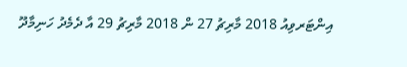އިންޓަރވިއު 2018 މާރިޗު 27 ން 2018 މާރިޗު 29 އާ ދެމެދު ހަނިމާދޫ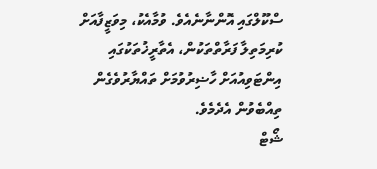ސްކޫލްގައި އޮންނާނެއެވެ. ވުމާއެކު، މިވަޒީފާއަށް ކުރިމަތިލާ ފަރާތްތަކުން، އެތާރީޚުތަކުގައި އިންޓަވިއުއަށް ހާޟިރުވުމަށް ތައްޔާރުވެގެން ތިއްބެވުން އެދެމެވެ.
ޝޯޓް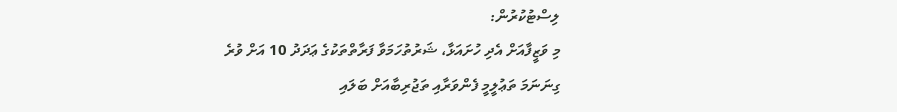ލިސްޓުކުރުން:
މި ވަޒީފާއަށް އެދި ހުށައަޅާ، ޝަރުތުހަމަވާ ފަރާތްތަކުގެ ޢަދަދު 10 އަށް ވުރެ ގިނަނަމަ ތަޢުލީމީ ފެންވަރާއި ތަޖުރިބާއަށް ބަލައި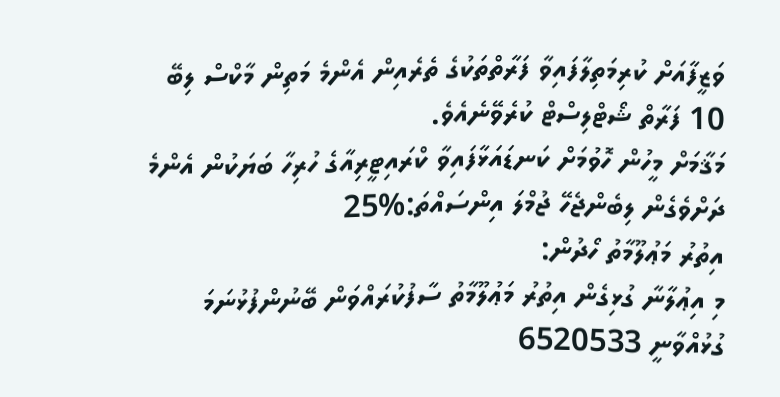ވަޒީފާއަށް ކުރިމަތިލާފައިވާ ފަރާތްތަކުގެ ތެރެއިން އެންމެ މަތިން މާކްސް ލިބޭ 10 ފަރާތް ޝޯޓްލިސްޓް ކުރެވޭނެއެވެ.
މަޤާމަށް މީހުން ހޮވުމަށް ކަނޑައަޅާފައިވާ ކްރައިޓީރިއާގެ ހުރިހާ ބަޔަކުން އެންމެ ދަށްވެގެން ލިބެންޖެހޭ ޖުމްލަ އިންސައްތަ:%25
އިތުރު މަޢުލޫމާތު ހޯދުން:
މި އިޢުލާނާ ގުޅިގެން އިތުރު މަޢުލޫމާތު ސާފުކުރައްވަން ބޭނުންފުޅުނަމަ ގުޅުއްވާނީ 6520533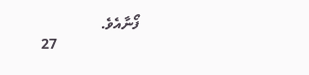ފޯނާއެވެ.
                       27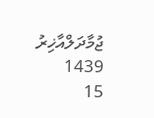ޖުމާދަލްއާޚިރު 1439
15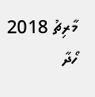މާރިޗު 2018
ހޯދާ